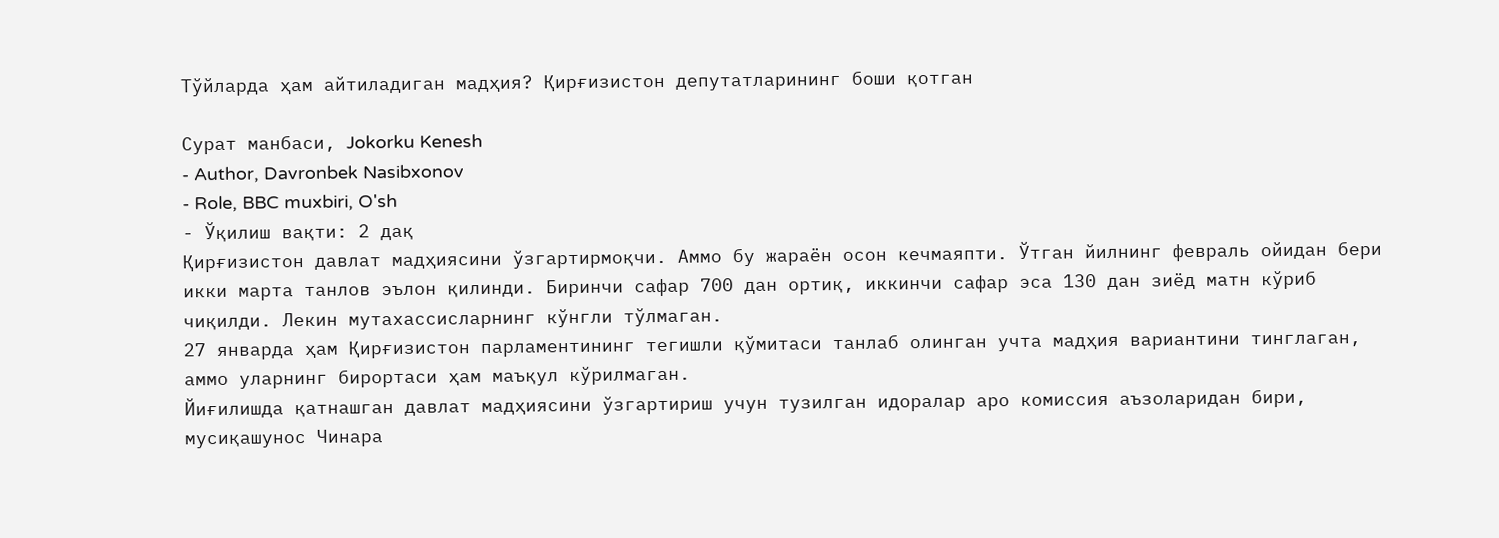Тўйларда ҳам айтиладиган мадҳия? Қирғизистон депутатларининг боши қотган

Сурат манбаси, Jokorku Kenesh
- Author, Davronbek Nasibxonov
- Role, BBC muxbiri, O'sh
- Ўқилиш вақти: 2 дақ
Қирғизистон давлат мадҳиясини ўзгартирмоқчи. Аммо бу жараён осон кечмаяпти. Ўтган йилнинг февраль ойидан бери икки марта танлов эълон қилинди. Биринчи сафар 700 дан ортиқ, иккинчи сафар эса 130 дан зиёд матн кўриб чиқилди. Лекин мутахассисларнинг кўнгли тўлмаган.
27 январда ҳам Қирғизистон парламентининг тегишли қўмитаси танлаб олинган учта мадҳия вариантини тинглаган, аммо уларнинг бирортаси ҳам маъқул кўрилмаган.
Йиғилишда қатнашган давлат мадҳиясини ўзгартириш учун тузилган идоралар аро комиссия аъзоларидан бири, мусиқашунос Чинара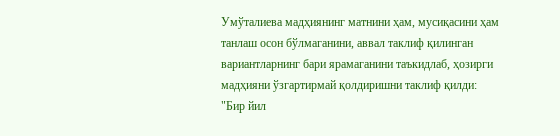Умўталиева мадҳиянинг матнини ҳам, мусиқасини ҳам танлаш осон бўлмаганини, аввал таклиф қилинган вариантларнинг бари ярамаганини таъкидлаб, ҳозирги мадҳияни ўзгартирмай қолдиришни таклиф қилди:
"Бир йил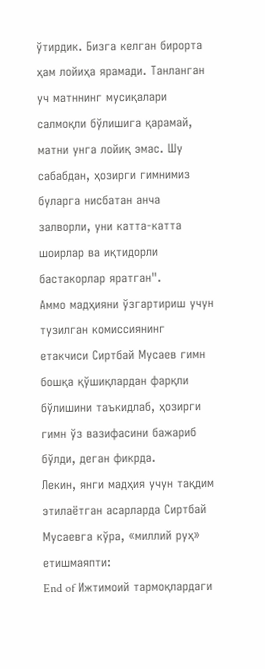ўтирдик. Бизга келган бирорта ҳам лойиҳа ярамади. Танланган уч матннинг мусиқалари салмоқли бўлишига қарамай, матни унга лойиқ эмас. Шу сабабдан, ҳозирги гимнимиз буларга нисбатан анча залворли, уни катта-катта шоирлар ва иқтидорли бастакорлар яратган".
Аммо мадҳияни ўзгартириш учун тузилган комиссиянинг етакчиси Сиртбай Мусаев гимн бошқа қўшиқлардан фарқли бўлишини таъкидлаб, ҳозирги гимн ўз вазифасини бажариб бўлди, деган фикрда.
Лекин, янги мадҳия учун тақдим этилаётган асарларда Сиртбай Мусаевга кўра, «миллий руҳ» етишмаяпти:
End of Ижтимоий тармоқлардаги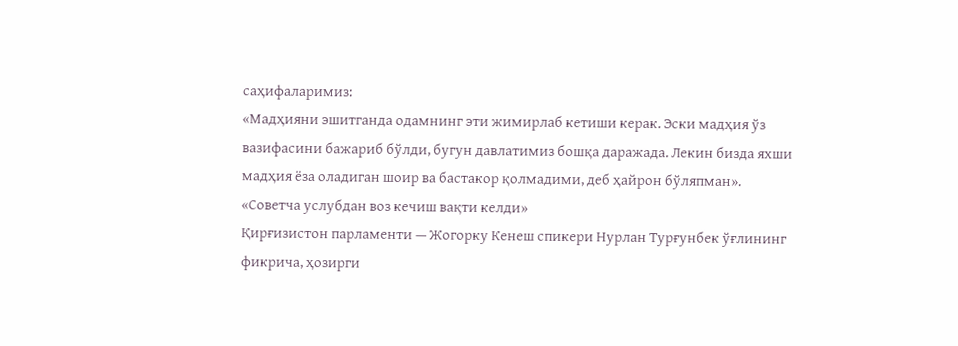саҳифаларимиз:
«Мадҳияни эшитганда одамнинг эти жимирлаб кетиши керак. Эски мадҳия ўз вазифасини бажариб бўлди, бугун давлатимиз бошқа даражада. Лекин бизда яхши мадҳия ёза оладиган шоир ва бастакор қолмадими, деб ҳайрон бўляпман».
«Советча услубдан воз кечиш вақти келди»
Қирғизистон парламенти — Жогорку Кенеш спикери Нурлан Турғунбек ўғлининг фикрича, ҳозирги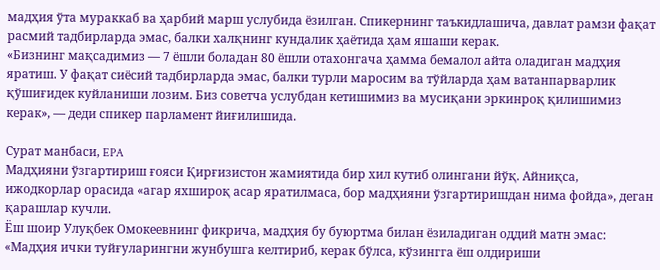мадҳия ўта мураккаб ва ҳарбий марш услубида ёзилган. Спикернинг таъкидлашича, давлат рамзи фақат расмий тадбирларда эмас, балки халқнинг кундалик ҳаётида ҳам яшаши керак.
«Бизнинг мақсадимиз — 7 ёшли боладан 80 ёшли отахонгача ҳамма бемалол айта оладиган мадҳия яратиш. У фақат сиёсий тадбирларда эмас, балки турли маросим ва тўйларда ҳам ватанпарварлик қўшиғидек куйланиши лозим. Биз советча услубдан кетишимиз ва мусиқани эркинроқ қилишимиз керак», — деди спикер парламент йиғилишида.

Сурат манбаси, EPA
Мадҳияни ўзгартириш ғояси Қирғизистон жамиятида бир хил кутиб олингани йўқ. Айниқса, ижодкорлар орасида «агар яхшироқ асар яратилмаса, бор мадҳияни ўзгартиришдан нима фойда», деган қарашлар кучли.
Ёш шоир Улуқбек Омокеевнинг фикрича, мадҳия бу буюртма билан ёзиладиган оддий матн эмас:
«Мадҳия ички туйғуларингни жунбушга келтириб, керак бўлса, кўзингга ёш олдириши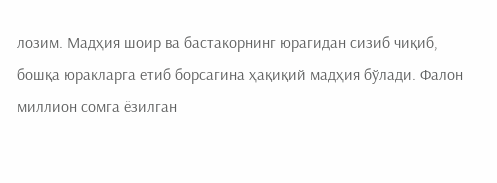лозим. Мадҳия шоир ва бастакорнинг юрагидан сизиб чиқиб, бошқа юракларга етиб борсагина ҳақиқий мадҳия бўлади. Фалон миллион сомга ёзилган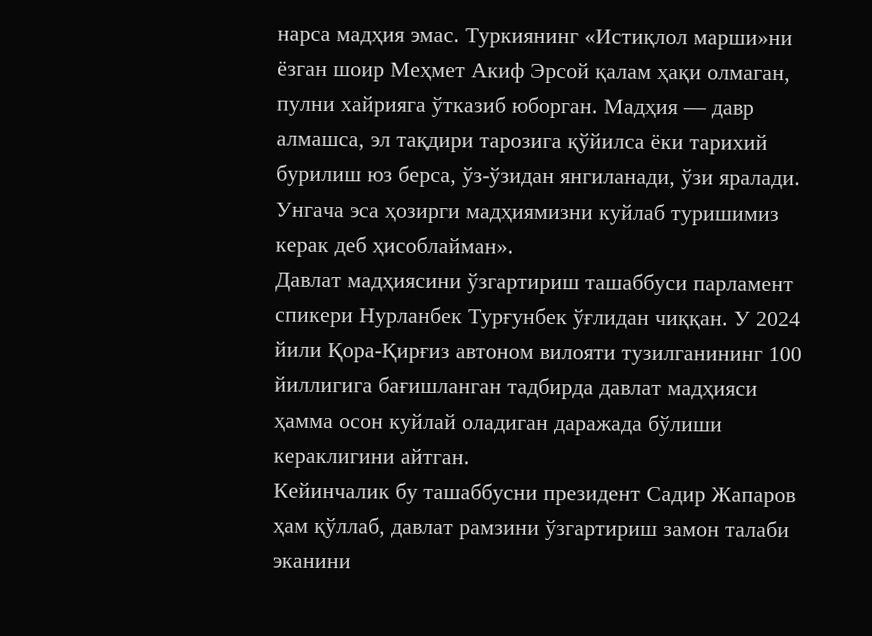нарса мадҳия эмас. Туркиянинг «Истиқлол марши»ни ёзган шоир Меҳмет Акиф Эрсой қалам ҳақи олмаган, пулни хайрияга ўтказиб юборган. Мадҳия — давр алмашса, эл тақдири тарозига қўйилса ёки тарихий бурилиш юз берса, ўз-ўзидан янгиланади, ўзи яралади. Унгача эса ҳозирги мадҳиямизни куйлаб туришимиз керак деб ҳисоблайман».
Давлат мадҳиясини ўзгартириш ташаббуси парламент спикери Нурланбек Турғунбек ўғлидан чиққан. У 2024 йили Қора-Қирғиз автоном вилояти тузилганининг 100 йиллигига бағишланган тадбирда давлат мадҳияси ҳамма осон куйлай оладиган даражада бўлиши кераклигини айтган.
Кейинчалик бу ташаббусни президент Садир Жапаров ҳам қўллаб, давлат рамзини ўзгартириш замон талаби эканини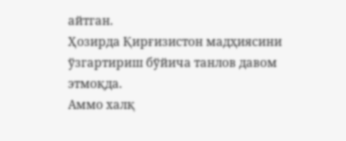айтган.
Ҳозирда Қирғизистон мадҳиясини ўзгартириш бўйича танлов давом этмоқда.
Аммо халқ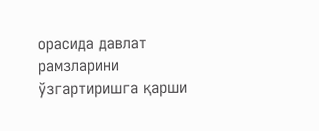орасида давлат рамзларини ўзгартиришга қарши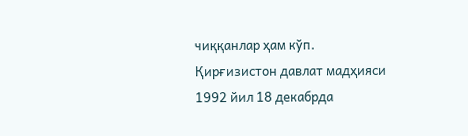чиққанлар ҳам кўп.
Қирғизистон давлат мадҳияси 1992 йил 18 декабрда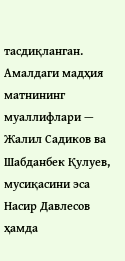тасдиқланган. Амалдаги мадҳия матнининг муаллифлари — Жалил Садиков ва Шабданбек Қулуев, мусиқасини эса Насир Давлесов ҳамда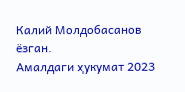Калий Молдобасанов ёзган.
Амалдаги ҳукумат 2023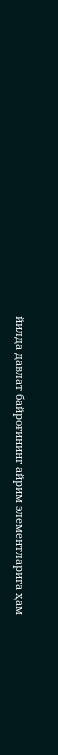йилда давлат байроғининг айрим элементларига ҳам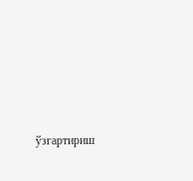ўзгартириш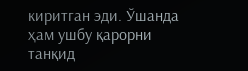киритган эди. Ўшанда ҳам ушбу қарорни танқид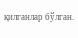қилганлар бўлган.